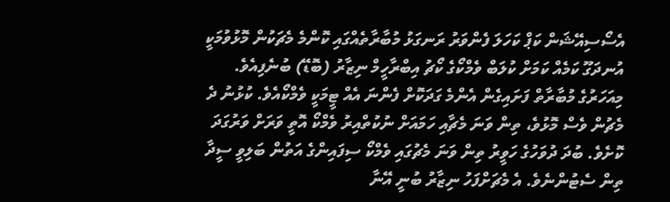އެސޯސިއޭޝަން ކަޕް ކަހަލަ ފެންވަރު ރަނގަޅު މުބާރާތެއްގައި ކޮންމެ މެޗަކުން މޮޅުވުމަކީ އުނދަގޫ ކަމެއް ކަމަށް ކުލަބް ވެމްކޯގެ ކޯޗު އިބްރާހީމް ނިޒާރު (ބޮޑޭ) ބުނެފިއެވެ.
މިއަހަރުގެ މުބާރާތް ފަށައިގެން އެންމެ ގަދަކޮށް ފެންނަ އެއް ޓީމަކީ ވެމްކޯއެވެ. ކުޅުނު ދެ މެޗުން ވެސް މޮޅުވެ، ތިން ވަނަ މެޗާއި ހަމައަށް ނުކުތްއިރު ވެމްކޯ އޮތީ ވަރަށް ވަރުގަދަ ކޮށެވެ. ބުދަ ދުވަހުގެ ހަވީރު ތިން ވަނަ މެޗުގައި ވެމްކޯ ސިފައިންގެ އަތުން ބަލިވީ ސީދާ ތިން ސެޓުންނެވެ. އެ މެޗަށްފަހު ނިޒާރު ބުނީ އޭނާ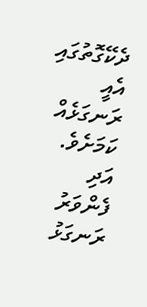ދެކޭގޮތުގައި އެއީ ރަނގަޅެއް ކަމަށެވެ. އަދި ފެންވަރު ރަނގަޅު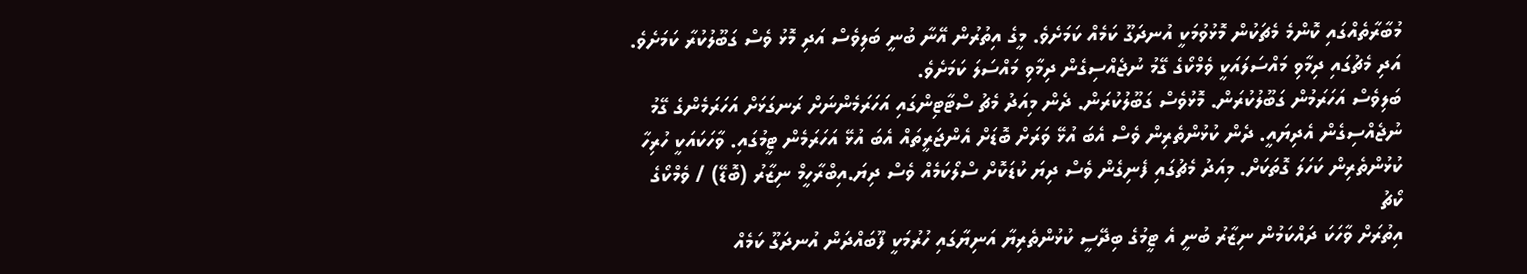މުބާރާތެއްގައި ކޮންމެ މެޗަކުން މޮޅުވުމަކީ އުނދަގޫ ކަމެއް ކަމަށެވެ. މީގެ އިތުރުން އޭނާ ބުނީ ބަލިވެސް އަދި މޮޅު ވެސް ގަބޫލުކުރާ ކަމަށެވެ. އަދި މެޗުގައި ދިމާވި މައްސަލައަކީ ވެމްކޯގެ ގޭމު ނުޖެއްސިގެން ދިމާވި މައްސަލަ ކަމަށެވެ.
ބަލިވެސް އަހަރަމުން ގަބޫލުކުރަން. މޮޅުވެސް ގަބޫލުކުރަން. ދެން މިއަދު މެޗު ސްޓާޓިންގައި އަހަރަމެންނަށް ރަނގަޅަށް އަހަރަމެންގެ ގޭމު ނުޖެއްސިގެން އެދިޔައީ. ދެން ކުޅުންތެރިން ވެސް އެބަ އުޅޭ ވަރަށް ބޮޑަށް އެންޖަރީތައް އެބަ އުޅޭ އަހަރަމެން ޓީމުގައި. ވާހަކައަކީ ހުރިހާ ކުޅުންތެރިން ކަހަލަ ގޮތަކަށް. މިއަދު މެޗުގައި ފެނިގެން ވެސް ދިޔަ ކުޑަކޮށް ސްލޯކަމެއް ވެސް ދިޔަ.އިބްރާހީމް ނިޒާރު (ބޮޑޭ) / ވެމްކޯގެ ކޯޗު
އިތުރަށް ވާހަކަ ދައްކަމުން ނިޒާރު ބުނީ އެ ޓީމުގެ ބިދޭސީ ކުޅުންތެރިޔާ އަނިޔާގައި ހުރުމަކީ ފޫބައްދަން އުނދަގޫ ކަމެއް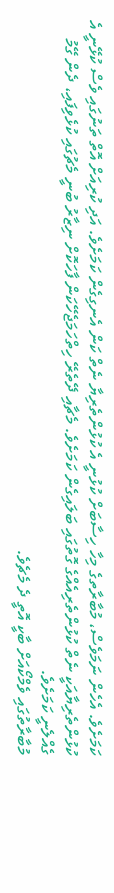ކަމަށެވެ. އެހެން ނަމަވެސް، މުބާރާތގެ މިހާ ހިސާބަށް ކުޅުނީ އެ ކުޅުންތެރިޔާ ނެތް ކަން އެނގިގެން ކަމަށެވެ. އަދި ކުރިއަށް އޮތް ތަނުގައި ވެސް ކުޅޭނީ އެ ކުޅުންތެރިޔާއަކީ ނެތް ކުޅުންތެރިއެއްގެ ގޮތުގައި ބަލައިގެން ކަމަށެވެ. މެޗާއި ދޭތެރޭ ހިތްހަމަޖެހޭކަން ފާހަކޮށް ނިޒާރު ބުނީ މެޗުގައި ކުޅެވިފައި، ދެން ގޭމު ގެއްލެނީ ކަމަށެވެ.
މުބާރާތުގައި ވެމްކޯއަށް ބާކީ އޮތީ ދެ މެޗެވެ.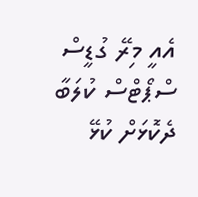އެއީ މިރޭ ގުޑީސް ސްޕޯޓްސް ކުލަބާ ދެކޮޅަށް ކުޅޭ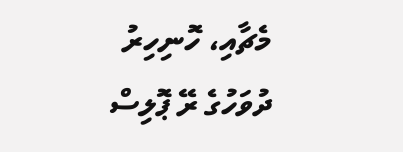މެޗާއި، ހޮނިހިރު ދުވަހުގެ ރޭ ޕޮލިސް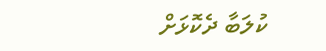ކުލަބާ ދެކޮޅަށް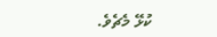ކުޅޭ މެޗެވެ.